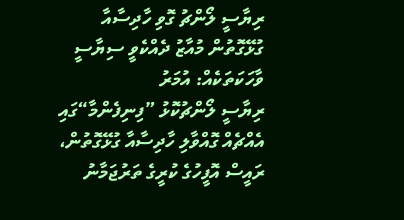ރިޔާސީ ލޯންޗު ގޮވި ހާދިސާއާ ގުޅޭގޮތުން މުއާޒު ދެއްކެވީ ސިޔާސީ ވާހަކަތަކެއް: އުމަރު
ރިޔާސީ ލޯންޗުކޮޅު ”ފިނިފެންމާ“ގައި އެއްޗެއް ގޮއްވާލި ހާދިސާއާ ގުޅޭގޮތުން، ރައީސް އޮފީހުގެ ކުރީގެ ތަރުޖަމާނު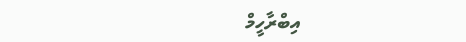އިބްރާހީމް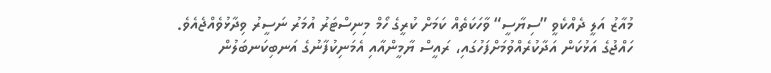މުއާޒު އަލީ ދެއްކެވީ ”ސިޔާސީ“ ވާހަކަތެއް ކަމަށް ކުރީގެ ހޯމް މިނިސްޓަރު އުމަރު ނަސީރު ވިދާޅުވެއްޖެއެވެ.
ހައްޖުގެ އަޅުކަން އަދާކުރެއްވުމަށްފަހުގައި، ރައީސް ޔާމީންއާއި އެމަނިކުފާނުގެ އަނބިކަނބަލުން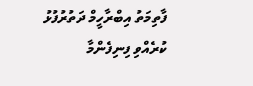ފާތިމަތު އިބްރާހީމް ދަތުރުފުޅު ކުރެއްވި ފިނިފެންމާ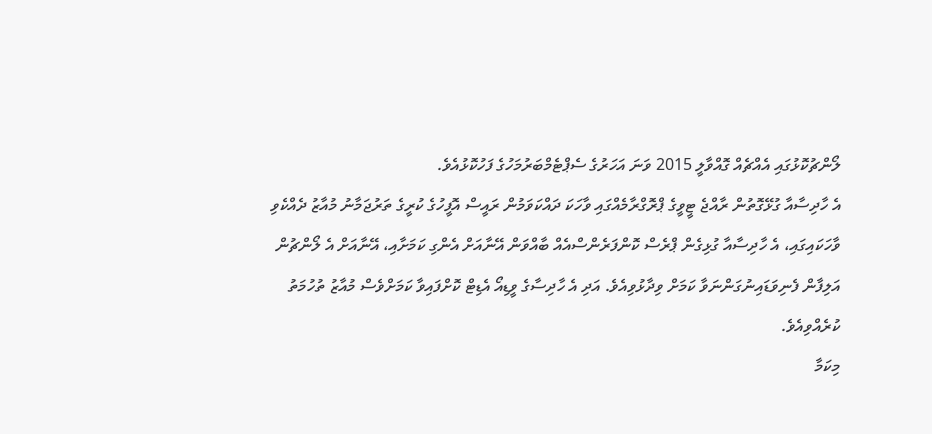ލޯންޗުކޮޅުގައި އެއްޗެއް ގޮއްވާލީ 2015 ވަނަ އަހަރުގެ ސެޕްޓެމްބަރުމަހުގެ ފަހުކޮޅުއެވެ.
އެ ހާދިސާއާ ގުޅޭގޮތުން ރާއްޖެ ޓީވީގެ ޕްރޮގްރާމެއްގައި ވާހަކަ ދައްކަވަމުން ރައީސް އޮފީހުގެ ކުރީގެ ތަރުޖަމާނު މުއާޒު ދެއްކެވި ވާހަކައިގައި، އެ ހާދިސާއާ ގުޅިގެން ޕްރެސް ކޮންފަރެންސްއެއް ބާއްވަން އޭނާއަށް އެންގި ކަމަށާއި، އޭނާއަށް އެ ލޯންޗުން އަލިފާން ފެނިވަޑައިނުގަންނަވާ ކަމަށް ވިދާޅުވިއެވެ. އަދި އެ ހާދިސާގެ ވީޑިއޯ އެޑިޓް ކޮށްފައިވާ ކަމަށްވެސް މުއާޒު ތުހުމަތު ކުރެއްވިއެވެ.
މިކަމާ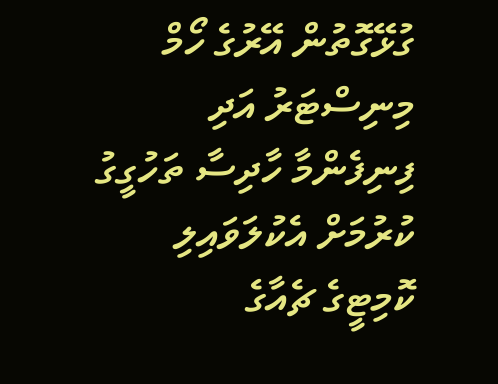ގުޅޭގޮތުން އޭރުގެ ހޯމް މިނިސްޓަރު އަދި ފިނިފެންމާ ހާދިސާ ތަހުގީގު ކުރުމަށް އެކުލަވައިލި ކޮމިޓީގެ ޗެއާގެ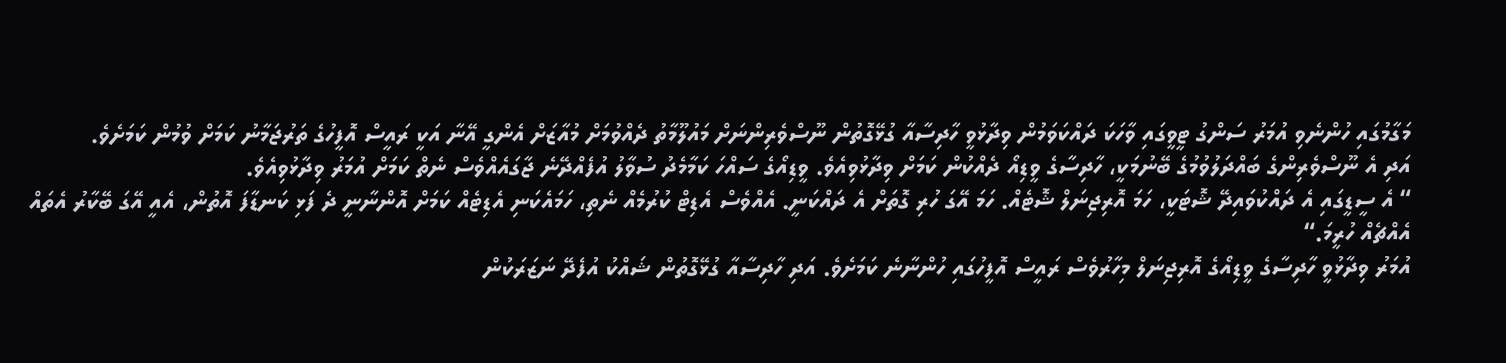މަގާމުގައި ހުންނެވި އުމަރު ސަންގު ޓީވީގައި ވާހަކަ ދައްކަވަމުން ވިދާޅުވީ ހާދިސާއާ ގުޅޭގޮތުން ނޫސްވެރިންނަށް މައުލޫމާތު ދެއްވުމަށް މުއާޒަށް އެންގީ އޭނާ އަކީ ރައީސް އޮފީހުގެ ތަރުޖަމާނު ކަމަށް ވުމުން ކަމަށެވެ.
އަދި އެ ނޫސްވެރިންގެ ބައްދަލުވުމުގެ ބޭނުމަކީ، ހާދިސާގެ ވީޑިއޯ ދެއްކުން ކަމަށް ވިދާޅުވިއެވެ. ވީޑިއޯގެ ސައްހަ ކަމާމެދު ސުވާލު އުފެއްދޭނެ ޖާގައެއްވެސް ނެތް ކަމަށް އުމަރު ވިދާޅުވިއެވެ.
“ އެ ސީޑީގައި އެ ދައްކުވައިދޭ ޝޮޓަކީ، ހަމަ އޮރިޖިނަލް ޝޮޓެއް. ހަމަ އޭގަ ހުރި ގޮތަށް އެ ދައްކަނީ. އެއްވެސް އެޑިޓް ކުރުމެއް ނެތި، ހަމައެކަނި އެޑިޓެއް ކަމަށް އޮންނާނީ ދެ ފަޅި ކަނޑާފަ އޮތުން، އެއީ އޭގަ ބޭކާރު އެތައް އެއްޗެއް ހުރީމަ.“
އުމަރު ވިދާޅުވީ ހާދިސާގެ ވީޑިއޯގެ އޮރިޖިނަލް މިހާރުވެސް ރައީސް އޮފީހުގައި ހުންނާނެ ކަމަށެވެ. އަދި ހާދިސާއާ ގުޅޭގޮތުން ޝައްކު އުފެދޭ ނަޒަރަކުން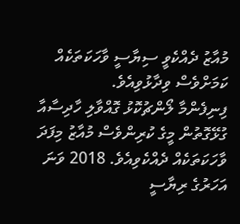މުއާޒު ދެއްކެވީ ސިޔާސީ ވާހަކަތަކެއް ކަމަށްވެސް ވިދާޅުވިއެވެ.
ފިނިފެންމާ ލޯންޗުކޮޅު ގޮއްވާލި ހާދިސާއާ ގުޅޭގޮތުން މީގެ ކުރިންވެސް މުއާޒު މިފަދަ ވާހަކަތަކެއް ދެއްކެވިއެވެ. 2018 ވަނަ އަހަރުގެ ރިޔާސީ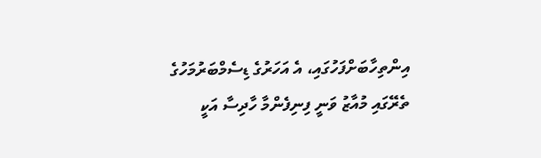އިންތިހާބަށްފަހުގައި، އެ އަހަރުގެ ޑިސެމްބަރުމަހުގެ ތެރޭގައި މުއާޒު ވަނީ ފިނިފެންމާ ހާދިސާ އަކީ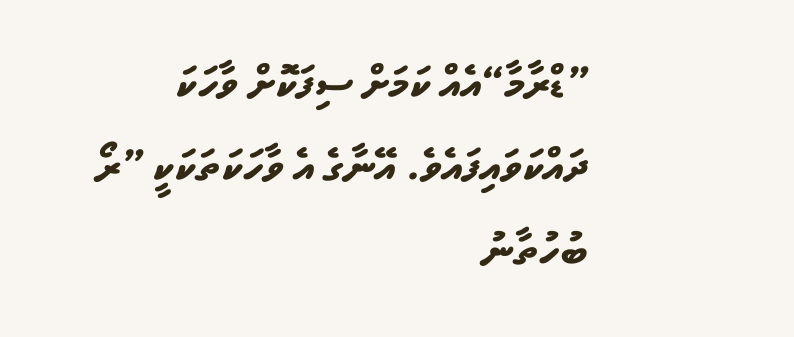”ޑްރާމާ“އެއް ކަމަށް ސިފަކޮށް ވާހަކަ ދައްކަވައިފައެވެ. އޭނާގެ އެ ވާހަކަތަކަކީ ”ރޯ ބުހުތާނު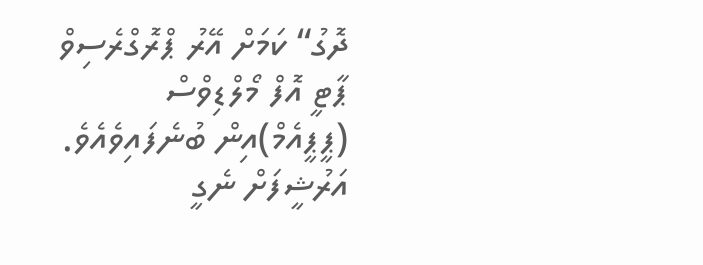ދޮގު“ ކަމަށް އޭރު ޕްރޮގްރެސިވް ޕާޓީ އޮފް މޯލްޑިވްސް (ޕީޕީއެމް)އިން ބުނެފައިވެއެވެ.
އަރުޝީފަށް ނެގީ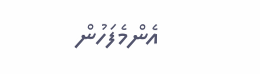އެންމެފަހުން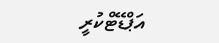އަޕްޑޭޓްކުރީ